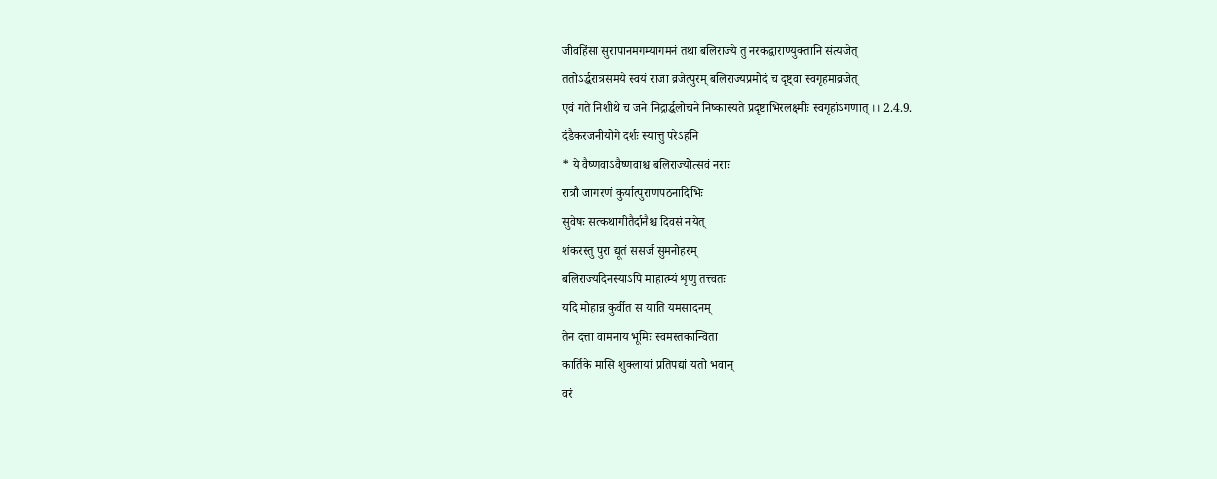जीवहिंसा सुरापानमगम्यागमनं तथा बलिराज्ये तु नरकद्वाराण्युक्तानि संत्यजेत्
ततोऽर्द्धरात्रसमये स्वयं राजा व्रजेत्पुरम् बलिराज्यप्रमोदं च दृष्ट्वा स्वगृहमाव्रजेत्
एवं गते निशीथे च जने निद्रार्द्धलोचने निष्कास्यते प्रदृष्टाभिरलक्ष्मीः स्वगृहांऽगणात् ।। 2.4.9.
दंडैकरजनीयोगे दर्शः स्यात्तु परेऽहनि
* ये वैष्णवाऽवैष्णवाश्च बलिराज्योत्सवं नराः
रात्रौ जागरणं कुर्यात्पुराणपठनादिभिः
सुवेषः सत्कथागीतैर्दानैश्च दिवसं नयेत्
शंकरस्तु पुरा द्यूतं ससर्ज सुमनोहरम्
बलिराज्यदिनस्याऽपि माहात्म्यं शृणु तत्त्वतः
यदि मोहान्न कुर्वीत स याति यमसादनम्
तेन दत्ता वामनाय भूमिः स्वमस्तकान्विता
कार्तिके मासि शुक्लायां प्रतिपद्यां यतो भवान्
वरं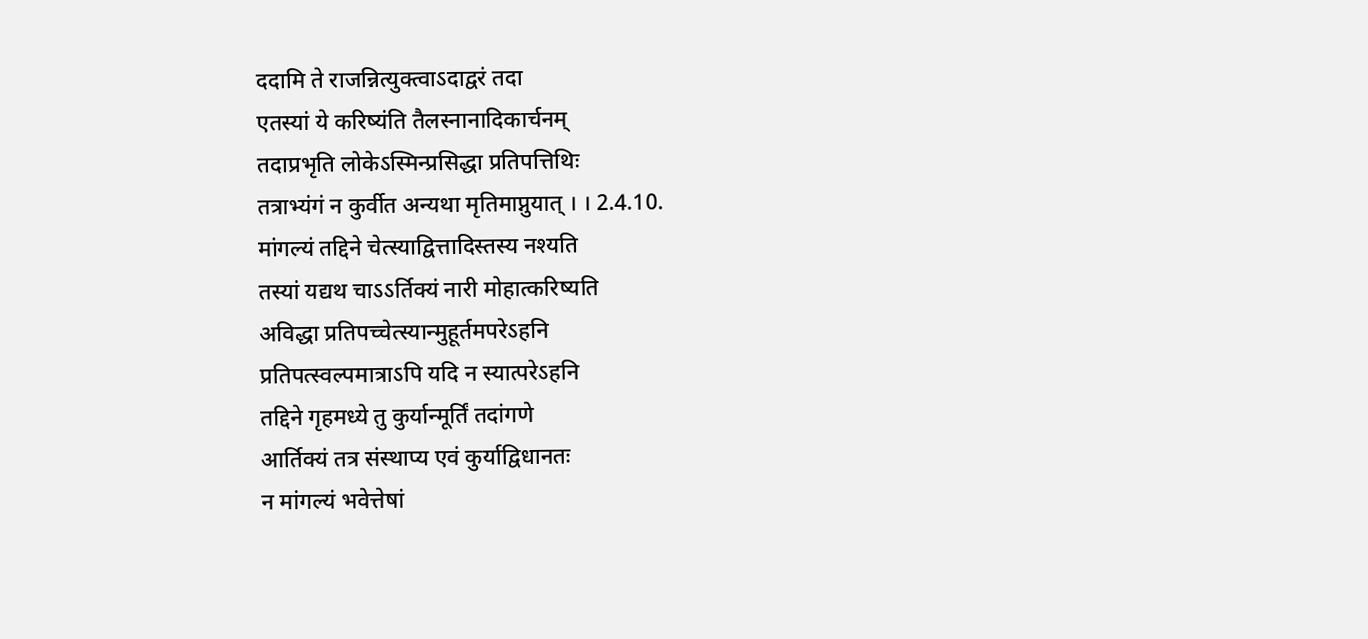ददामि ते राजन्नित्युक्त्वाऽदाद्वरं तदा
एतस्यां ये करिष्यंति तैलस्नानादिकार्चनम्
तदाप्रभृति लोकेऽस्मिन्प्रसिद्धा प्रतिपत्तिथिः
तत्राभ्यंगं न कुर्वीत अन्यथा मृतिमाप्नुयात् । । 2.4.10.
मांगल्यं तद्दिने चेत्स्याद्वित्तादिस्तस्य नश्यति
तस्यां यद्यथ चाऽऽर्तिक्यं नारी मोहात्करिष्यति
अविद्धा प्रतिपच्चेत्स्यान्मुहूर्तमपरेऽहनि
प्रतिपत्स्वल्पमात्राऽपि यदि न स्यात्परेऽहनि
तद्दिने गृहमध्ये तु कुर्यान्मूर्तिं तदांगणे
आर्तिक्यं तत्र संस्थाप्य एवं कुर्याद्विधानतः
न मांगल्यं भवेत्तेषां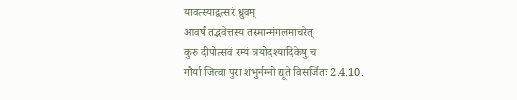यावत्स्याद्वत्सरं ध्रुवम्
आवर्षं तद्भवेत्तस्य तस्मान्मंगलमाचरेत्
कुरु दीपोत्सवं रम्यं त्रयोदश्यादिकेषु च
गौर्या जित्वा पुरा शंभुर्नग्नो द्यूते विसर्जितः 2.4.10.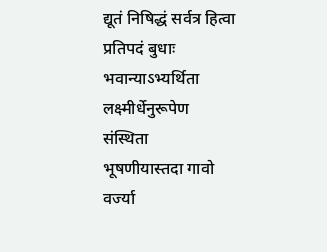द्यूतं निषिद्धं सर्वत्र हित्वा प्रतिपदं बुधाः
भवान्याऽभ्यर्थिता लक्ष्मीर्धेनुरूपेण संस्थिता
भूषणीयास्तदा गावो वर्ज्या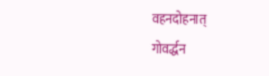वहनदोहनात्
गोवर्द्धन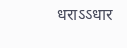धराऽऽधार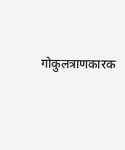गोकुलत्राणकारक